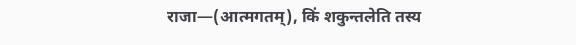राजा—(आत्मगतम्), किं शकुन्तलेति तस्य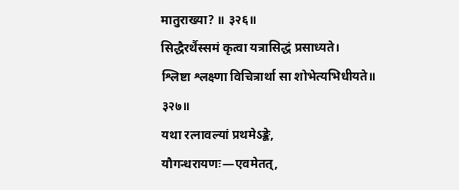मातुराख्या? ॥ ३२६॥
सिद्धैरर्थैस्समं कृत्वा यत्रासिद्धं प्रसाध्यते।
श्लिष्टा श्लक्ष्णा विचित्रार्था सा शोभेत्यभिधीयते॥ ३२७॥
यथा रत्नावल्यां प्रथमेऽङ्के,
यौगन्धरायणः—एवमेतत्,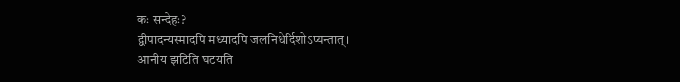कः सन्देहः?
द्वीपादन्यस्मादपि मध्यादपि जलनिधेर्दिशोऽप्यन्तात्।
आनीय झटिति घटयति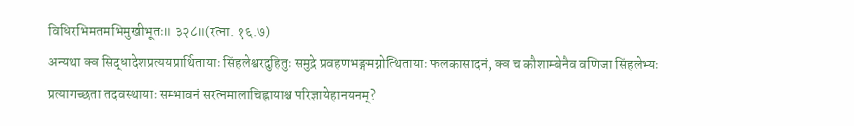विधिरभिमतमभिमुखीभूतः॥ ३२८॥(रत्ना. १६.७)
अन्यथा क्व सिद्धादेशप्रत्ययप्रार्थितायाः सिंहलेश्वरदुहितुः समुद्रे प्रवहणभङ्गमग्नोत्थितायाः फलकासादनं, क्व च कौशाम्बेनैव वणिजा सिंहलेभ्यः प्रत्यागच्छता तदवस्थायाः सम्भावनं सरत्नमालाचिह्नायाश्च परिज्ञायेहानयनम्?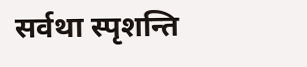सर्वथा स्पृशन्ति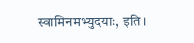स्वामिनमभ्युदयाः, इति।